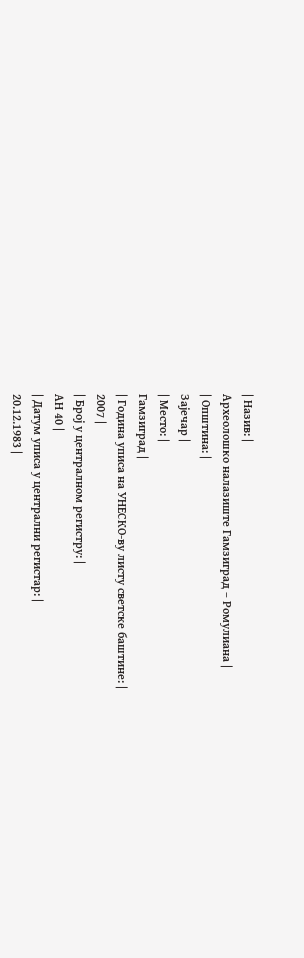| Назив: |
Археолошко налазиште Гамзиград – Ромулиана |
| Општина: |
Зајечар |
| Место: |
Гамзиград |
| Година уписа на УНЕСКО-ву листу светске баштине: |
2007 |
| Број у централном регистру: |
АН 40 |
| Датум уписа у централни регистар: |
20.12.1983 |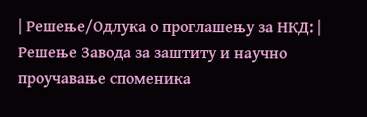| Решење/Одлука о проглашењу за НКД: |
Решење Завода за заштиту и научно проучавање споменика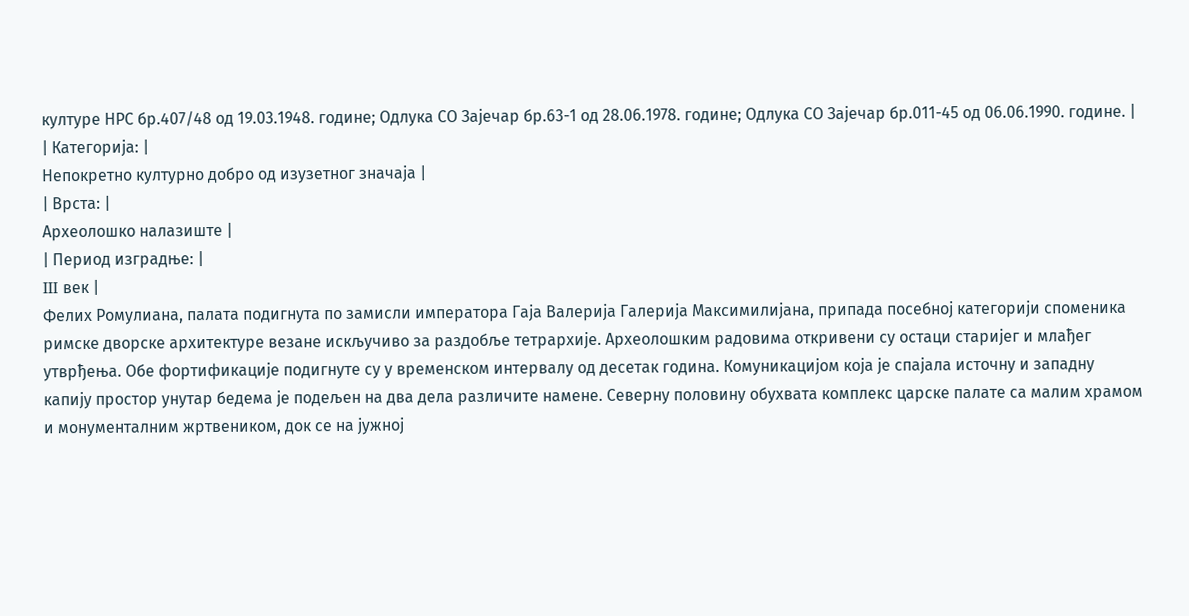културе НРС бр.407/48 од 19.03.1948. године; Одлука СО Зајечар бр.63-1 од 28.06.1978. године; Одлука СО Зајечар бр.011-45 од 06.06.1990. године. |
| Категорија: |
Непокретно културно добро од изузетног значаја |
| Врста: |
Археолошко налазиште |
| Период изградње: |
III век |
Фелиx Ромулиана, палата подигнута по замисли императора Гаја Валерија Галерија Максимилијана, припада посебној категорији споменика римске дворске архитектуре везане искључиво за раздобље тетрархије. Археолошким радовима откривени су остаци старијег и млађег утврђења. Обе фортификације подигнуте су у временском интервалу од десетак година. Комуникацијом која је спајала источну и западну капију простор унутар бедема је подељен на два дела различите намене. Северну половину обухвата комплекс царске палате са малим храмом и монументалним жртвеником, док се на јужној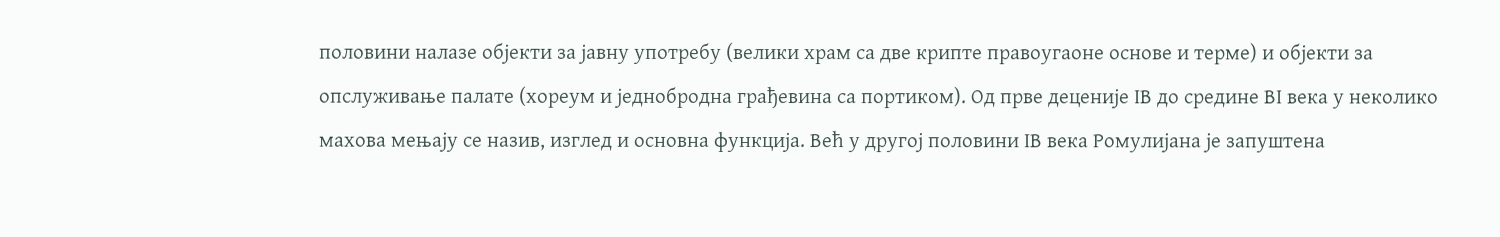половини налазе објекти за јавну употребу (велики храм са две крипте правоугаоне основе и терме) и објекти за опслуживање палате (хореум и једнобродна грађевина са портиком). Од прве деценије IВ до средине ВI века у неколико махова мењају се назив, изглед и основна функција. Већ у другој половини IВ века Ромулијана је запуштена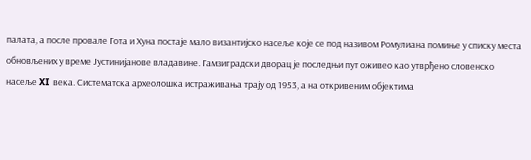палата, а после провале Гота и Хуна постаје мало византијско насеље које се под називом Ромулиана помиње у списку места обновљених у време Јустинијанове владавине. Гамзиградски дворац је последњи пут оживео као утврђено словенско насеље XI века. Систематска археолошка истраживања трају од 1953, а на откривеним објектима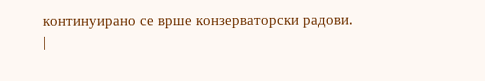континуирано се врше конзерваторски радови.
|